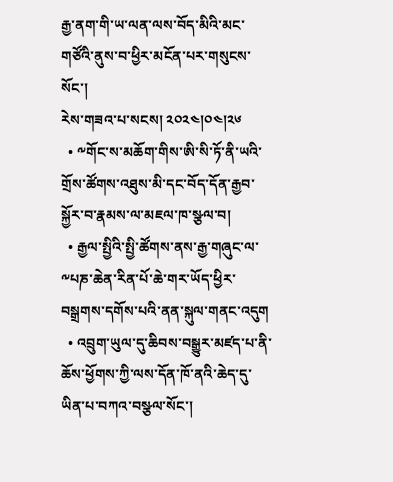རྒྱ་ནག་གི་ཡ་ལན་ལས་བོད་མིའི་མང་གཙོའི་ནུས་བ་ཕྱིར་མངོན་པར་གསུངས་སོང་།
རེས་གཟའ་པ་སངས། ༢༠༢༤།༠༤།༢༦
  • ༸གོང་ས་མཆོག་གིས་ཨི་སི་ཏོ་ནི་ཡའི་གྲོས་ཚོགས་འཐུས་མི་དང་བོད་དོན་རྒྱབ་སྐྱོར་བ་རྣམས་ལ་མཇལ་ཁ་སྩལ་བ།
  • རྒྱལ་སྤྱིའི་སྤྱི་ཚོགས་ནས་རྒྱ་གཞུང་ལ་༸པཎ་ཆེན་རིན་པོ་ཆེ་གར་ཡོད་ཕྱིར་བསྒྲགས་དགོས་པའི་ནན་སྐུལ་གནང་འདུག
  • འབྲུག་ཡུལ་དུ་ཆིབས་བསྒྱུར་མཛད་པ་ནི་ཆོས་ཕྱོགས་ཀྱི་ལས་དོན་ཁོ་ནའི་ཆེད་དུ་ཡིན་པ་བཀའ་བསྩལ་སོང་།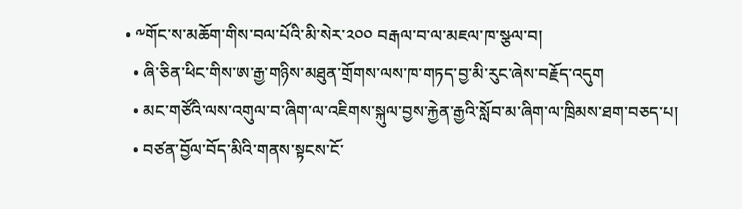• ༸གོང་ས་མཆོག་གིས་བལ་པོའི་མི་སེར་༢༠༠ བརྒལ་བ་ལ་མཇལ་ཁ་སྩལ་བ།
  • ཞི་ཅིན་ཕིང་གིས་ཨ་རྒྱ་གཉིས་མཐུན་གྲོགས་ལས་ཁ་གཏད་བྱ་མི་རུང་ཞེས་བརྗོད་འདུག
  • མང་གཙོའི་ལས་འགུལ་བ་ཞིག་ལ་འཇིགས་སྐུལ་བྱས་རྐྱེན་རྒྱའི་སློབ་མ་ཞིག་ལ་ཁྲིམས་ཐག་བཅད་པ།
  • བཙན་བྱོལ་བོད་མིའི་གནས་སྟངས་ངོ་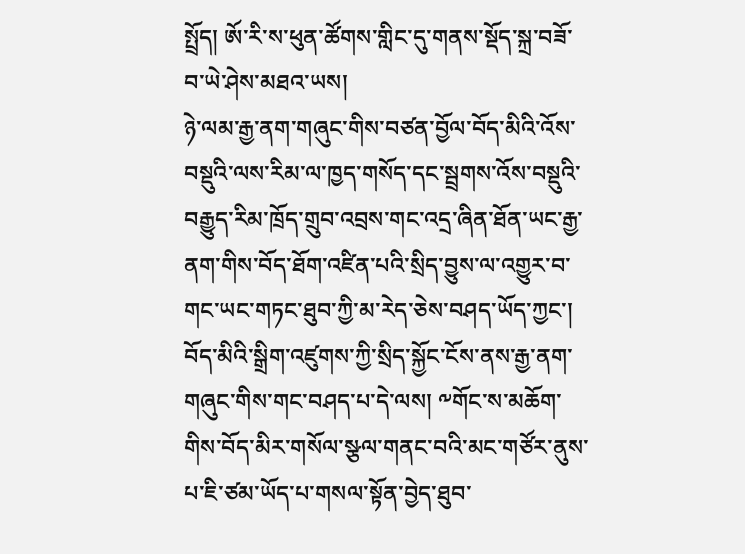སྤྲོད། ཨོ་རི་ས་ཕུན་ཚོགས་གླིང་དུ་གནས་སྡོད་སྐྲ་བཟོ་བ་ཡེ་ཤེས་མཐའ་ཡས།
ཉེ་ལམ་རྒྱ་ནག་གཞུང་གིས་བཙན་བྱོལ་བོད་མིའི་འོས་བསྡུའི་ལས་རིམ་ལ་ཁྱད་གསོད་དང་སྦྲགས་འོས་བསྡུའི་བརྒྱུད་རིམ་ཁྲོད་གྲུབ་འབྲས་གང་འདྲ་ཞིན་ཐོན་ཡང་རྒྱ་ནག་གིས་བོད་ཐོག་འཛིན་པའི་སྲིད་བྱུས་ལ་འགྱུར་བ་གང་ཡང་གཏང་ཐུབ་ཀྱི་མ་རེད་ཅེས་བཤད་ཡོད་ཀྱང་། བོད་མིའི་སྒྲིག་འཛུགས་ཀྱི་སྲིད་སྐྱོང་ངོས་ནས་རྒྱ་ནག་གཞུང་གིས་གང་བཤད་པ་དེ་ལས། ༸གོང་ས་མཆོག་གིས་བོད་མིར་གསོལ་སྩལ་གནང་བའི་མང་གཙོར་ནུས་པ་ཇི་ཙམ་ཡོད་པ་གསལ་སྟོན་བྱེད་ཐུབ་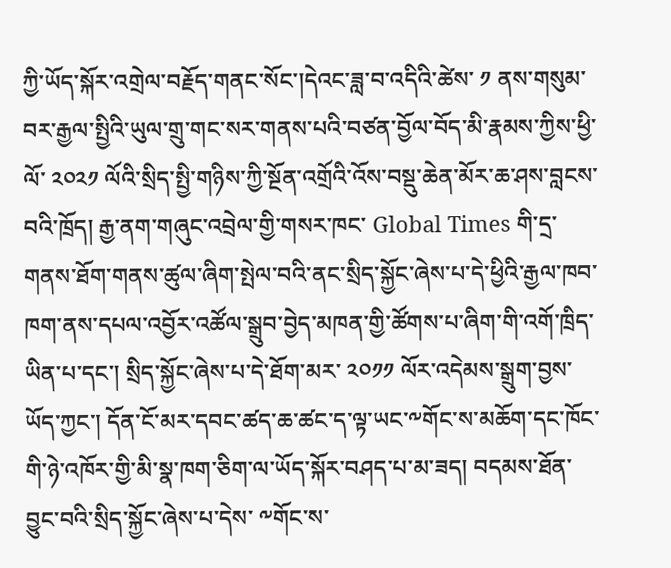ཀྱི་ཡོད་སྐོར་འགྲེལ་བརྗོད་གནང་སོང་།དེའང་ཟླ་བ་འདིའི་ཚེས་ ༡ ནས་གསུམ་བར་རྒྱལ་སྤྱིའི་ཡུལ་གྲུ་གང་སར་གནས་པའི་བཙན་བྱོལ་བོད་མི་རྣམས་ཀྱིས་ཕྱི་ལོ་ ༢༠༢༡ ལོའི་སྲིད་སྤྱི་གཉིས་ཀྱི་སྔོན་འགྲོའི་འོས་བསྡུ་ཆེན་མོར་ཆ་ཤས་བླངས་བའི་ཁྲོད། རྒྱ་ནག་གཞུང་འབྲེལ་གྱི་གསར་ཁང་ Global Times གི་དྲ་གནས་ཐོག་གནས་ཚུལ་ཞིག་སྤེལ་བའི་ནང་སྲིད་སྐྱོང་ཞེས་པ་དེ་ཕྱིའི་རྒྱལ་ཁབ་ཁག་ནས་དཔལ་འབྱོར་འཚོལ་སྒྲུབ་བྱེད་མཁན་གྱི་ཚོགས་པ་ཞིག་གི་འགོ་ཁྲིད་ཡིན་པ་དང་། སྲིད་སྐྱོང་ཞེས་པ་དེ་ཐོག་མར་ ༢༠༡༡ ལོར་འདེམས་སྒྲུག་བྱས་ཡོད་ཀྱང་། དོན་ངོ་མར་དབང་ཚད་ཆ་ཚང་ད་ལྟ་ཡང་༸གོང་ས་མཆོག་དང་ཁོང་གི་ཉེ་འཁོར་གྱི་མི་སྣ་ཁག་ཅིག་ལ་ཡོད་སྐོར་བཤད་པ་མ་ཟད། བདམས་ཐོན་བྱུང་བའི་སྲིད་སྐྱོང་ཞེས་པ་དེས་ ༸གོང་ས་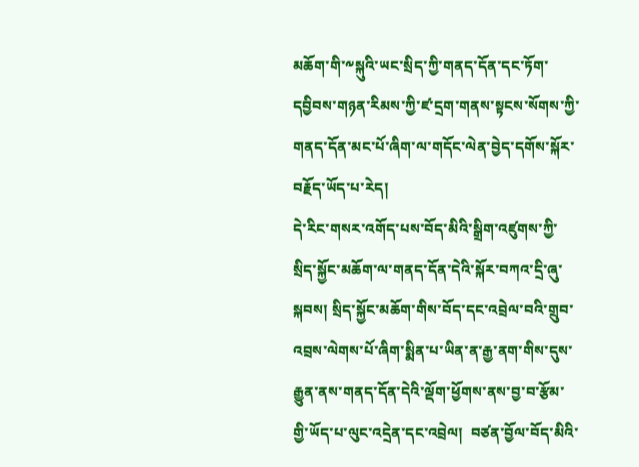མཆོག་གི་༸སྐུའི་ཡང་སྲིད་ཀྱི་གནད་དོན་དང་ཏོག་དབྱིབས་གཉན་རིམས་ཀྱི་ཛ་དྲག་གནས་སྟངས་སོགས་ཀྱི་གནད་དོན་མང་པོ་ཞིག་ལ་གདོང་ལེན་བྱེད་དགོས་སྐོར་བརྗོད་ཡོད་པ་རེད།
དེ་རིང་གསར་འགོད་པས་བོད་མིའི་སྒྲིག་འཛུགས་ཀྱི་སྲིད་སྐྱོང་མཆོག་ལ་གནད་དོན་དེའི་སྐོར་བཀའ་དྲི་ཞུ་སྐབས། སྲིད་སྐྱོང་མཆོག་གིས་བོད་དང་འབྲེལ་བའི་གྲུབ་འབྲས་ལེགས་པོ་ཞིག་སྨིན་པ་ཡིན་ན་རྒྱ་ནག་གིས་དུས་རྒྱུན་ནས་གནད་དོན་དེའི་ལྡོག་ཕྱོགས་ནས་བྱ་བ་རྩོམ་གྱི་ཡོད་པ་ལུང་འདྲེན་དང་འབྲེལ།  བཙན་བྱོལ་བོད་མིའི་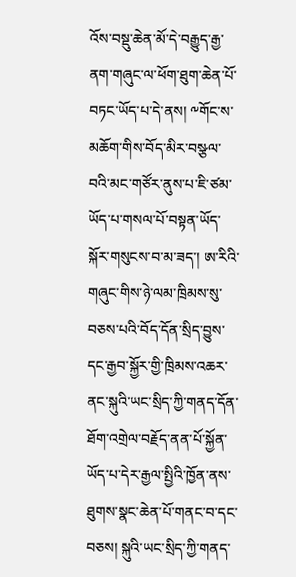འོས་བསྡུ་ཆེན་མོ་དེ་བརྒྱུད་རྒྱ་ནག་གཞུང་ལ་ཕོག་ཐུག་ཆེན་པོ་བཏང་ཡོད་པ་དེ་ནས། ༸གོང་ས་མཆོག་གིས་བོད་མིར་བསྩལ་བའི་མང་གཙོར་ནུས་པ་ཇི་ཙམ་ཡོད་པ་གསལ་པོ་བསྟན་ཡོད་སྐོར་གསུངས་བ་མ་ཟད་། ཨ་རིའི་གཞུང་གིས་ཉེ་ལམ་ཁྲིམས་སུ་བཅས་པའི་བོད་དོན་སྲིད་བྱུས་དང་རྒྱབ་སྐྱོར་གྱི་ཁྲིམས་འཆར་ནང་སྐུའི་ཡང་སྲིད་ཀྱི་གནད་དོན་ཐོག་འགྲེལ་བརྗོད་ནན་པོ་སྐྱོན་ཡོད་པ་དེར་རྒྱལ་སྤྱིའི་ཁྱོན་ནས་ཐུགས་སྣང་ཆེན་པོ་གནང་བ་དང་བཅས། སྐུའི་ཡང་སྲིད་ཀྱི་གནད་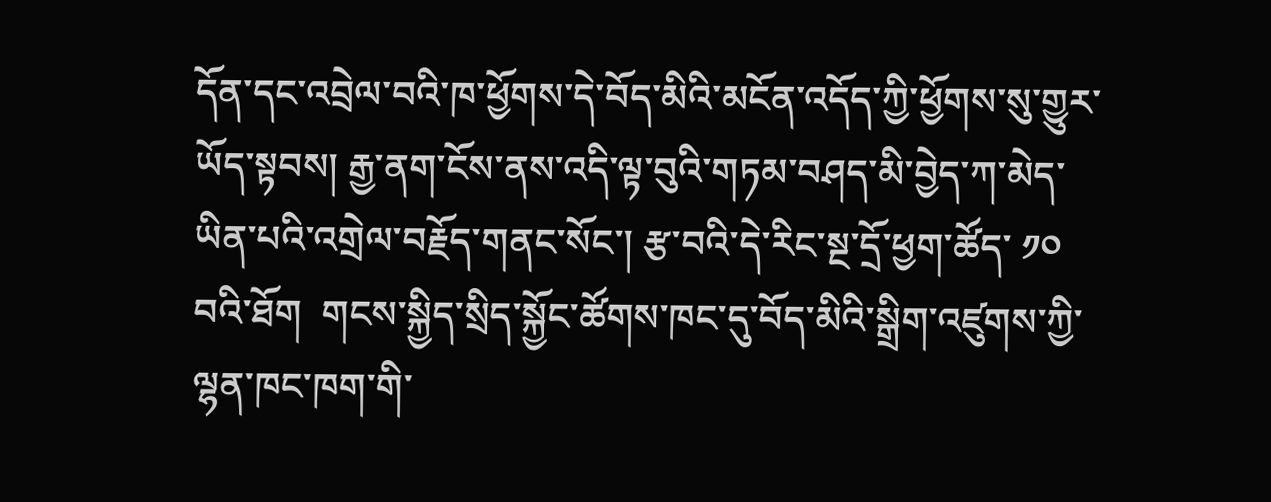དོན་དང་འབྲེལ་བའི་ཁ་ཕྱོགས་དེ་བོད་མིའི་མངོན་འདོད་ཀྱི་ཕྱོགས་སུ་གྱུར་ཡོད་སྟབས། རྒྱ་ནག་ངོས་ནས་འདི་ལྟ་བུའི་གཏམ་བཤད་མི་བྱེད་ཀ་མེད་ཡིན་པའི་འགྲེལ་བརྗོད་གནང་སོང་། རྩ་བའི་དེ་རིང་སྔ་དྲོ་ཕྱག་ཚོད་ ༡༠ བའི་ཐོག  གངས་སྐྱིད་སྲིད་སྐྱོང་ཚོགས་ཁང་དུ་བོད་མིའི་སྒྲིག་འཛུགས་ཀྱི་ལྷན་ཁང་ཁག་གི་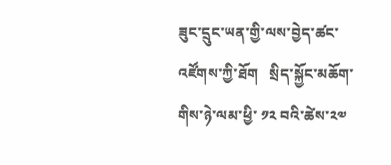ཟུང་དྲུང་ཡན་གྱི་ལས་བྱེད་ཚང་འཛོགས་ཀྱི་ཐོག   སྲིད་སྐྱོང་མཆོག་གིས་ཉེ་ལམ་ཕྱི་ ༡༢ བའི་ཚེས་༢༧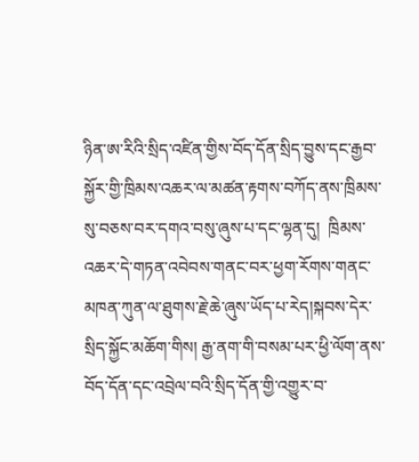ཉིན་ཨ་རིའི་སྲིད་འཛིན་གྱིས་བོད་དོན་སྲིད་བྱུས་དང་རྒྱབ་སྐྱོར་གྱི་ཁྲིམས་འཆར་ལ་མཚན་རྟགས་བཀོད་ནས་ཁྲིམས་སུ་བཅས་བར་དགའ་བསུ་ཞུས་པ་དང་ལྷན་དུ།  ཁྲིམས་འཆར་དེ་གཏན་འབེབས་གནང་བར་ཕྱག་རོགས་གནང་མཁན་ཀུན་ལ་ཐུགས་རྗེ་ཆེ་ཞུས་ཡོད་པ་རེད།སྐབས་དེར་སྲིད་སྐྱོང་མཆོག་གིས། རྒྱ་ནག་གི་བསམ་པར་ཕྱི་ལོག་ནས་བོད་དོན་དང་འབྲེལ་བའི་སྲིད་དོན་གྱི་འགྱུར་བ་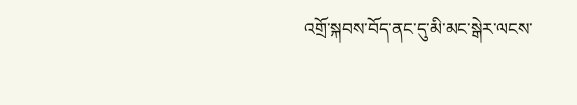འགྲོ་སྐབས་བོད་ནང་དུ་མི་མང་སྒེར་ལངས་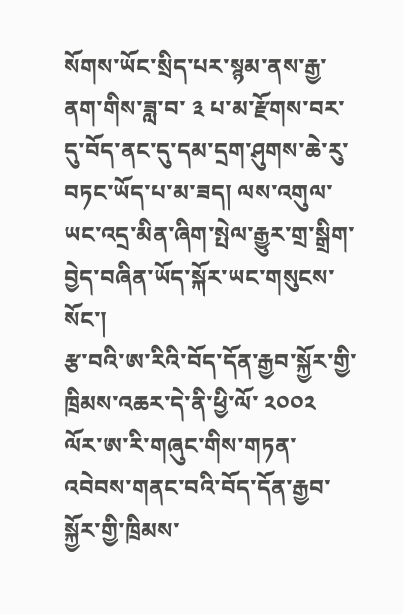སོགས་ཡོང་སྲིད་པར་སྙམ་ནས་རྒྱ་ནག་གིས་ཟླ་བ་ ༣ པ་མ་རྫོགས་བར་དུ་བོད་ནང་དུ་དམ་དྲག་ཤུགས་ཆེ་རུ་བཏང་ཡོད་པ་མ་ཟད། ལས་འགུལ་ཡང་འདྲ་མིན་ཞིག་སྤེལ་རྒྱུར་གྲ་སྒྲིག་བྱེད་བཞིན་ཡོད་སྐོར་ཡང་གསུངས་སོང་།
རྩ་བའི་ཨ་རིའི་བོད་དོན་རྒྱབ་སྐྱོར་གྱི་ཁྲིམས་འཆར་དེ་ནི་ཕྱི་ལོ་ ༢༠༠༢ ལོར་ཨ་རི་གཞུང་གིས་གཏན་འབེབས་གནང་བའི་བོད་དོན་རྒྱབ་སྐྱོར་གྱི་ཁྲིམས་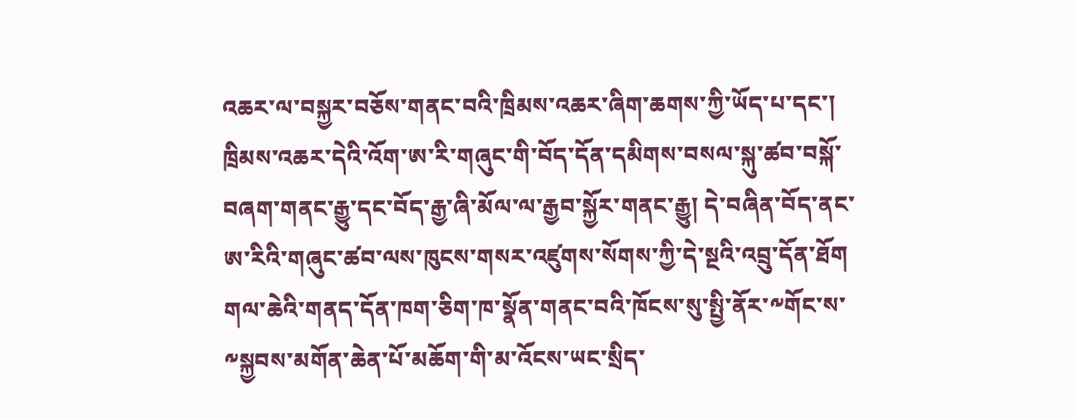འཆར་ལ་བསྐྱར་བཅོས་གནང་བའི་ཁྲིམས་འཆར་ཞིག་ཆགས་ཀྱི་ཡོད་པ་དང་། ཁྲིམས་འཆར་དེའི་འོག་ཨ་རི་གཞུང་གི་བོད་དོན་དམིགས་བསལ་སྐུ་ཚབ་བསྐོ་བཞག་གནང་རྒྱུ་དང་བོད་རྒྱ་ཞི་མོལ་ལ་རྒྱབ་སྐྱོར་གནང་རྒྱུ། དེ་བཞིན་བོད་ནང་ཨ་རིའི་གཞུང་ཚབ་ལས་ཁུངས་གསར་འཛུགས་སོགས་ཀྱི་དེ་སྔའི་འབྲུ་དོན་ཐོག གལ་ཆེའི་གནད་དོན་ཁག་ཅིག་ཁ་སྣོན་གནང་བའི་ཁོངས་སུ་སྤྱི་ནོར་༸གོང་ས་༸སྐྱབས་མགོན་ཆེན་པོ་མཆོག་གི་མ་འོངས་ཡང་སྲིད་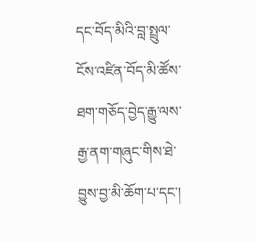དང་བོད་མིའི་བླ་སྤྲུལ་ངོས་འཛིན་བོད་མི་ཚོས་ཐག་གཅོད་བྱེད་རྒྱུ་ལས་རྒྱ་ནག་གཞུང་གིས་ཐེ་བྱུས་བྱ་མི་ཆོག་པ་དང་།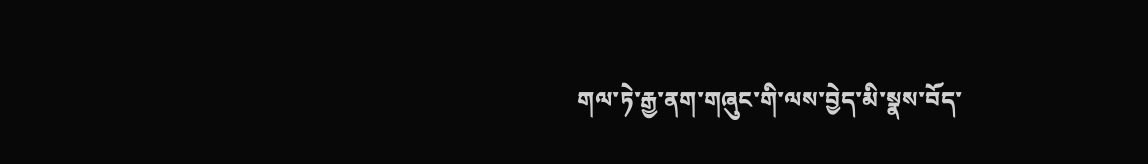གལ་ཏེ་རྒྱ་ནག་གཞུང་གི་ལས་བྱེད་མི་སྣས་བོད་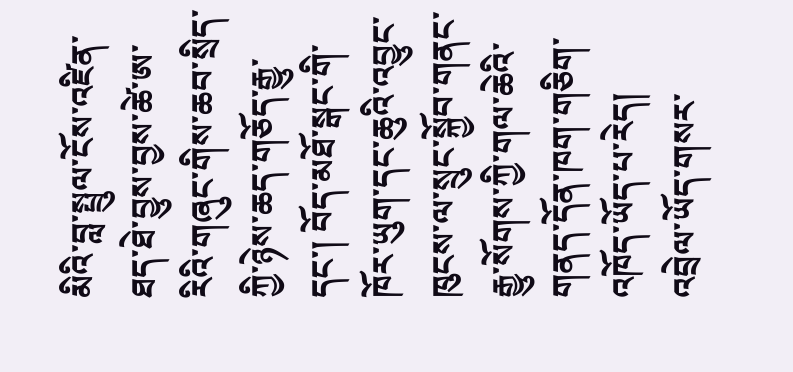མིའི་བླ་སྤྲུལ་ངོས་འཛིན་ཐད་ཐེ་བྱུས་བྱས་ཚེ་ཨ་རིའི་གཞུང་གིས་ཆབ་སྲིད་ཀྱི་ཉེས་ཆད་གཅོད་རྒྱུ་དང་། བོད་མཐོ་སྒང་གི་ཁོར་ཡུག་དང་ཆུའི་འབྱུང་ཁུངས་ལ་སྲུང་སྐྱོབ་གནང་རྒྱུ་སོགས་ཀྱི་གལ་ཆེའི་གནད་དོན་ཁག་གཅིག་འཁོད་ཡོད་པ་རེད།
འབྲེལ་ཡོད་གསར་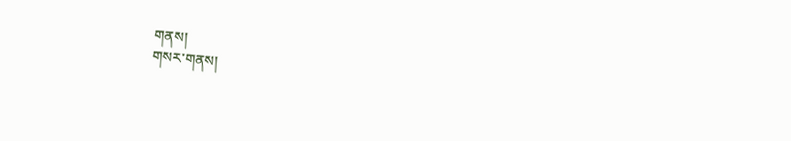གནས།
གསར་གནས།